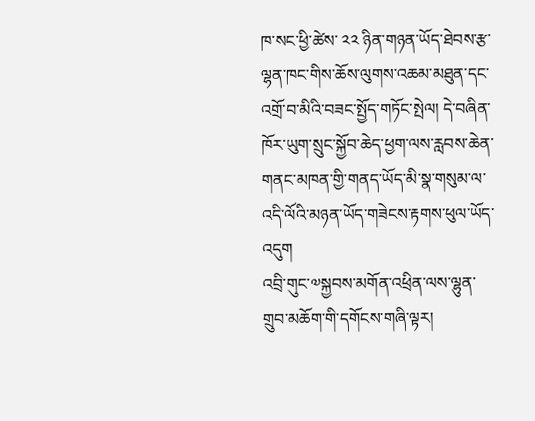ཁ་སང་ཕྱི་ཚེས་ ༢༢ ཉིན་གཉན་ཡོད་ཐེབས་རྩ་ལྷན་ཁང་གིས་ཆོས་ལུགས་འཆམ་མཐུན་དང་འགྲོ་བ་མིའི་བཟང་སྤྱོད་གཏོང་སྤེལ། དེ་བཞིན་ཁོར་ཡུག་སྲུང་སྐྱོབ་ཆེད་ཕྱག་ལས་རླབས་ཆེན་གནང་མཁན་གྱི་གནད་ཡོད་མི་སྣ་གསུམ་ལ་འདི་ལོའི་མཉན་ཡོད་གཟེངས་རྟགས་ཕུལ་ཡོད་འདུག
འབྲི་གུང་༧སྐྱབས་མགོན་འཕྲིན་ལས་ལྷུན་གྲུབ་མཆོག་གི་དགོངས་གཞི་ལྟར།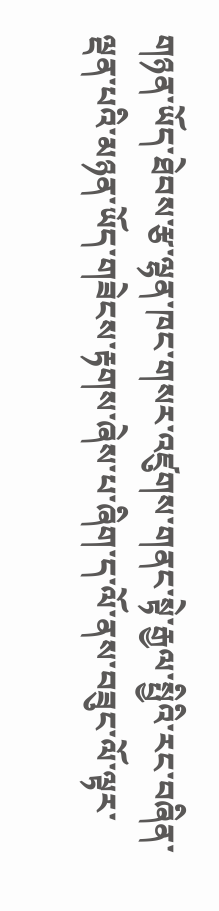གཉན་ཡོད་ཐེབས་རྩ་ལྷན་ཁང་གསར་འཛུགས་གནང་སྟེ་རྒྱལ་སྤྱིའི་རང་བཞིན་ལྡན་པའི་མཉན་ཡོད་གཟེངས་རྟགས་ཞེས་པ་ཞིག་ད་ལོ་ནས་བཟུང་ལོ་ལྟར་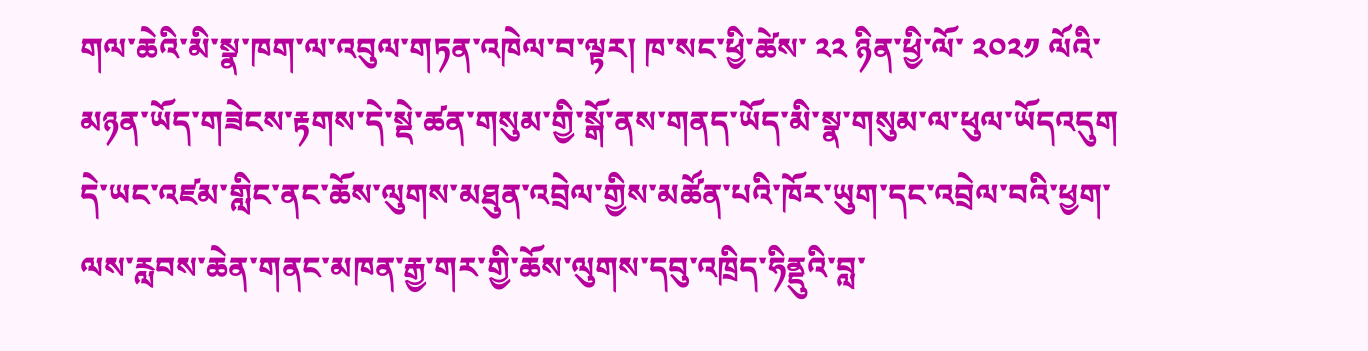གལ་ཆེའི་མི་སྣ་ཁག་ལ་འབུལ་གཏན་འཁེལ་བ་ལྟར། ཁ་སང་ཕྱི་ཚེས་ ༢༢ ཉིན་ཕྱི་ལོ་ ༢༠༢༡ ལོའི་མཉན་ཡོད་གཟེངས་རྟགས་དེ་སྡེ་ཚན་གསུམ་གྱི་སྒོ་ནས་གནད་ཡོད་མི་སྣ་གསུམ་ལ་ཕུལ་ཡོདའདུག དེ་ཡང་འཛམ་གླིང་ནང་ཆོས་ལུགས་མཐུན་འབྲེལ་གྱིས་མཚོན་པའི་ཁོར་ཡུག་དང་འབྲེལ་བའི་ཕྱག་ལས་རླབས་ཆེན་གནང་མཁན་རྒྱ་གར་གྱི་ཆོས་ལུགས་དབུ་འཁྲིད་ཧིནྡུའི་བླ་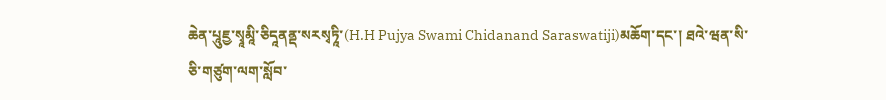ཆེན་པཱུཇྱ་སྭཱམཱི་ཅིདཱནནྡ་སརསྭཏཱི་(H.H Pujya Swami Chidanand Saraswatiji)མཆོག་དང་། ཐའེ་ཝན་སི་ཅི་གཙུག་ལག་སློབ་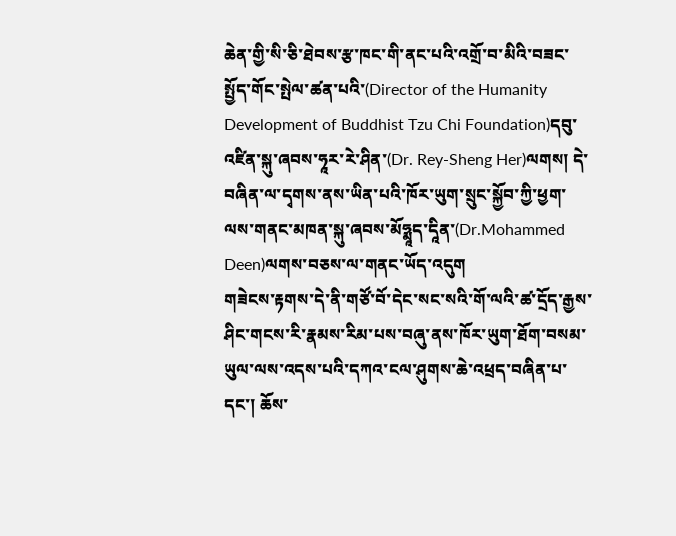ཆེན་གྱི་སི་ཅི་ཐེབས་རྩ་ཁང་གི་ནང་པའི་འགྲོ་བ་མིའི་བཟང་སྤྱོད་གོང་སྤེལ་ཚན་པའི་(Director of the Humanity Development of Buddhist Tzu Chi Foundation)དབུ་འཛིན་སྐུ་ཞབས་ཧཱར་རེ་ཤིན་(Dr. Rey-Sheng Her)ལགས། དེ་བཞིན་ལ་དྭགས་ནས་ཡིན་པའི་ཁོར་ཡུག་སྲུང་སྐྱོབ་ཀྱི་ཕྱག་ལས་གནང་མཁན་སྐུ་ཞབས་མོཧྨཱད་དཱིན་(Dr.Mohammed Deen)ལགས་བཅས་ལ་གནང་ཡོད་འདུག
གཟེངས་རྟགས་དེ་ནི་གཙོ་བོ་དེང་སང་སའི་གོ་ལའི་ཚ་དྲོད་རྒྱས་ཤིང་གངས་རི་རྣམས་རིམ་པས་བཞུ་ནས་ཁོར་ཡུག་ཐོག་བསམ་ཡུལ་ལས་འདས་པའི་དཀའ་ངལ་ཤུགས་ཆེ་འཕྲད་བཞིན་པ་དང་། ཆོས་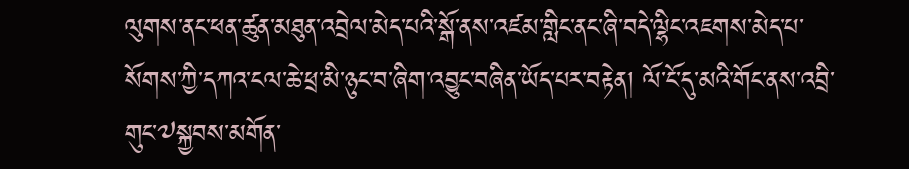ལུགས་ནང་ཕན་ཚུན་མཐུན་འབྲེལ་མེད་པའི་སྒོ་ནས་འཛམ་གླིང་ནང་ཞི་བདེ་ལྷིང་འཇགས་མེད་པ་སོགས་ཀྱི་དཀའ་ངལ་ཆེ་ཕྲ་མི་ཉུང་བ་ཞིག་འབྱུང་བཞིན་ཡོད་པར་བརྟེན། ལོ་ངོ་དུ་མའི་གོང་ནས་འབྲི་གུང་༧སྐྱབས་མགོན་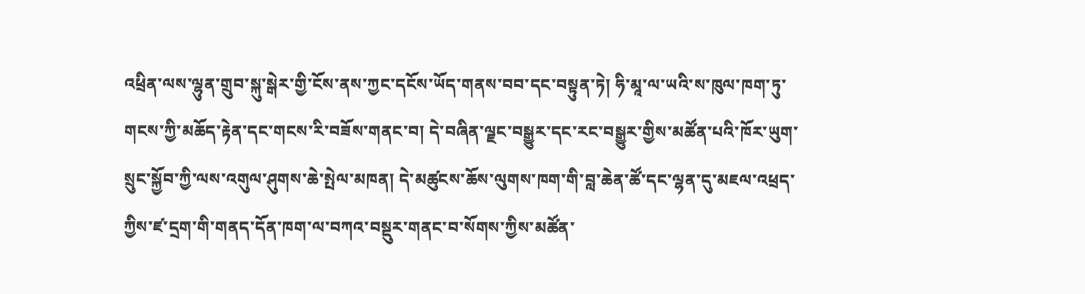འཕྲིན་ལས་ལྷུན་གྲུབ་སྐུ་སྒེར་གྱི་ངོས་ནས་ཀྱང་དངོས་ཡོད་གནས་བབ་དང་བསྟུན་ཏེ། ཧི་མཱ་ལ་ཡའི་ས་ཁུལ་ཁག་ཏུ་གངས་ཀྱི་མཆོད་རྟེན་དང་གངས་རི་བཟོས་གནང་བ། དེ་བཞིན་ལྗང་བསྒྱུར་དང་རང་བསྒྱུར་གྱིས་མཚོན་པའི་ཁོར་ཡུག་སྲུང་སྐྱོབ་ཀྱི་ལས་འགུལ་ཤུགས་ཆེ་སྤེལ་མཁན། དེ་མཚུངས་ཆོས་ལུགས་ཁག་གི་བླ་ཆེན་ཚོ་དང་ལྷན་དུ་མཇལ་འཕྲད་ཀྱིས་ཛ་དྲག་གི་གནད་དོན་ཁག་ལ་བཀའ་བསྡུར་གནང་བ་སོགས་ཀྱིས་མཚོན་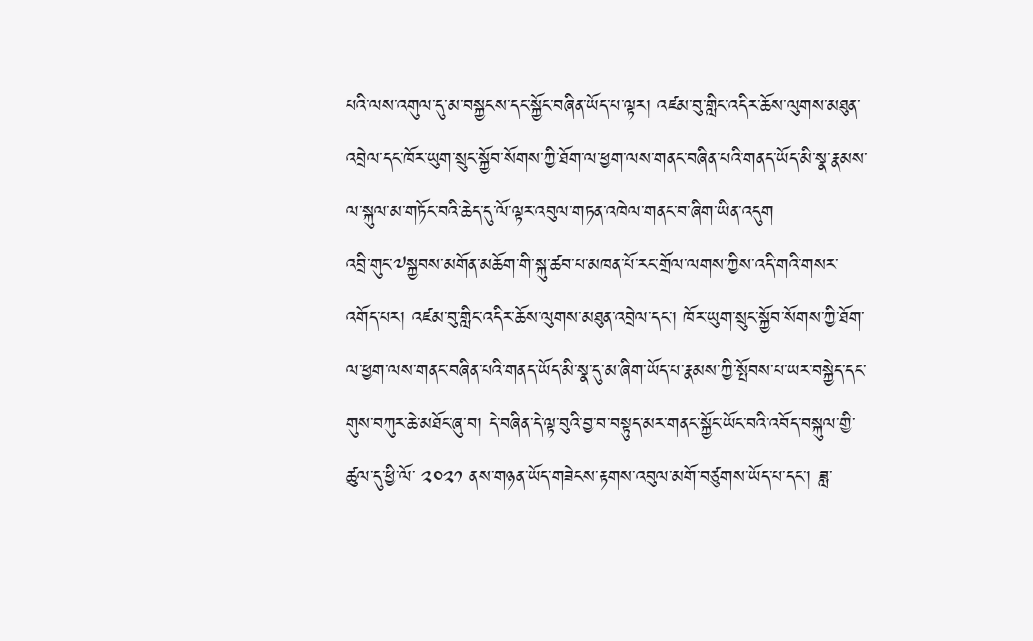པའི་ལས་འགུལ་དུ་མ་བསྐྱངས་དང་སྐྱོང་བཞིན་ཡོད་པ་ལྟར། འཛམ་བུ་གླིང་འདིར་ཆོས་ལུགས་མཐུན་འབྲེལ་དང་ཁོར་ཡུག་སྲུང་སྐྱོབ་སོགས་ཀྱི་ཐོག་ལ་ཕྱག་ལས་གནང་བཞིན་པའི་གནད་ཡོད་མི་སྣ་རྣམས་ལ་སྐུལ་མ་གཏོང་བའི་ཆེད་དུ་ལོ་ལྟར་འབུལ་གཏན་འཁེལ་གནང་བ་ཞིག་ཡིན་འདུག
འབྲི་གུང་༧སྐྱབས་མགོན་མཆོག་གི་སྐུ་ཚབ་པ་མཁན་པོ་རང་གྲོལ་ལགས་ཀྱིས་འདི་གའི་གསར་འགོད་པར། འཛམ་བུ་གླིང་འདིར་ཆོས་ལུགས་མཐུན་འབྲེལ་དང་། ཁོར་ཡུག་སྲུང་སྐྱོབ་སོགས་ཀྱི་ཐོག་ལ་ཕྱག་ལས་གནང་བཞིན་པའི་གནད་ཡོད་མི་སྣ་དུ་མ་ཞིག་ཡོད་པ་རྣམས་ཀྱི་སྤོབས་པ་ཡར་བསྐྱེད་དང་གུས་བཀུར་ཆེ་མཐོང་ཞུ་བ། དེ་བཞིན་དེ་ལྟ་བུའི་བྱ་བ་བསྟུད་མར་གནང་སྐྱོང་ཡོང་བའི་འབོད་བསྐུལ་གྱི་ཚུལ་དུ་ཕྱི་ལོ་ ༢༠༢༡ ནས་གཉན་ཡོད་གཟེངས་རྟགས་འབུལ་མགོ་བཙུགས་ཡོད་པ་དང་། ཟླ་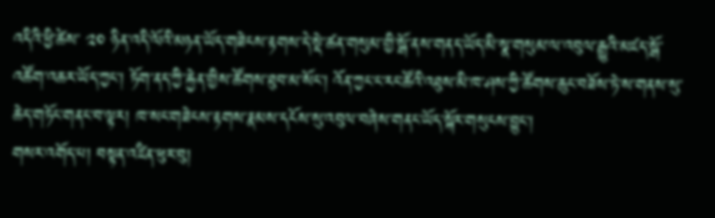འདིའི་ཕྱི་ཚེས་ ༢༠ ཉིན་འདི་ལོའི་མཉན་ཡོད་གཟེངས་རྟགས་དེ་སྡེ་ཚན་གསུམ་གྱི་སྒོ་ནས་གནད་ཡོད་མི་སྣ་གསུམ་ལ་འབུལ་རྒྱུའི་མཛད་སྒོ་འཚོག་འཆར་ཡོད་ཀྱང་། ཏོག་ནད་ཀྱི་རྐྱེན་གྱིས་ཚོགས་ཐུབ་མ་སོང་། འོན་ཀྱང་ང་རང་ཚོའི་འཐུས་མི་ཁ་ཤས་ཀྱི་ཚོགས་ཆུང་བཟོས་ཏེ་ས་གནས་སུ་ཆེད་གཏོང་གནང་བ་ལྟར། ཁ་སང་གཟེངས་རྟགས་རྣམས་དངོས་སུ་འབུལ་བཞེས་གནང་ཡོད་སྐོར་གསུངས་བྱུང་།
གསར་འགོད་པ། བསྟན་འཛིན་ཕུར་བུ།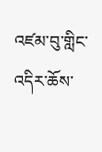འཛམ་བུ་གླིང་འདིར་ཆོས་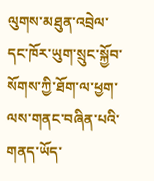ལུགས་མཐུན་འབྲེལ་དང་ཁོར་ཡུག་སྲུང་སྐྱོབ་སོགས་ཀྱི་ཐོག་ལ་ཕྱག་ལས་གནང་བཞིན་པའི་གནད་ཡོད་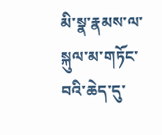མི་སྣ་རྣམས་ལ་སྐུལ་མ་གཏོང་བའི་ཆེད་དུ་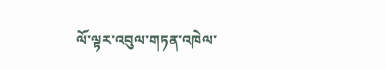ལོ་ལྟར་འབུལ་གཏན་འཁེལ་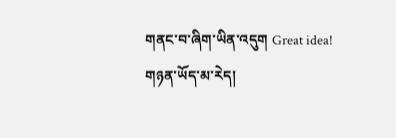གནང་བ་ཞིག་ཡིན་འདུག Great idea!
གཉན་ཡོད་མ་རེད།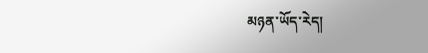མཉན་ཡོད་རེད།